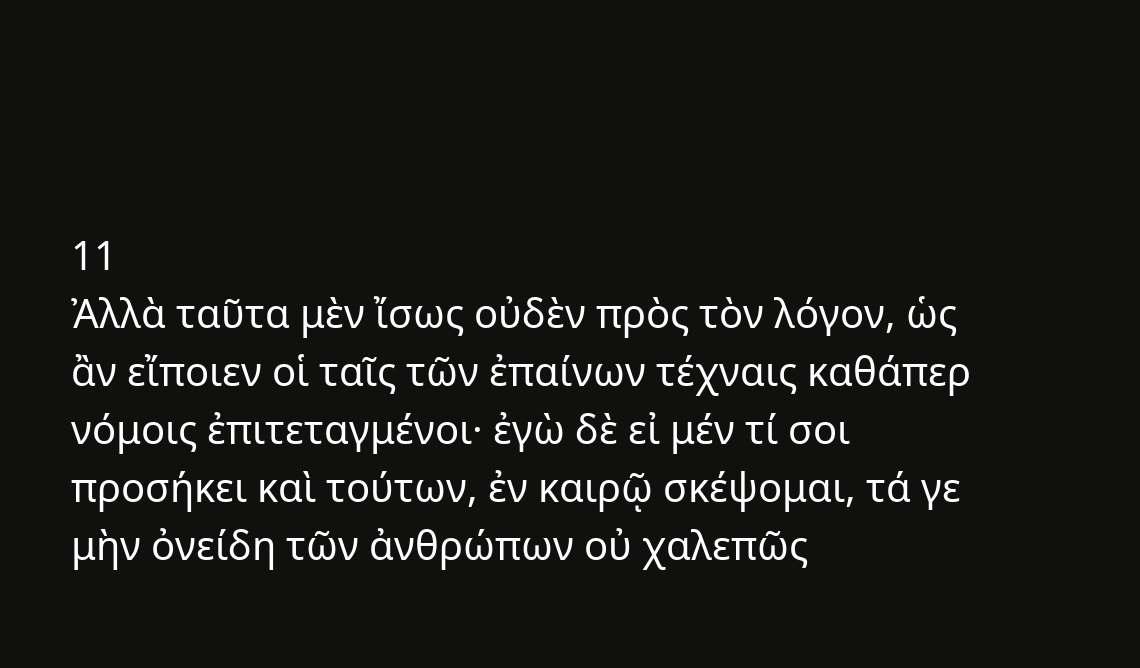11
Ἀλλὰ ταῦτα μὲν ἴσως οὐδὲν πρὸς τὸν λόγον, ὡς ἂν εἴποιεν οἱ ταῖς τῶν ἐπαίνων τέχναις καθάπερ νόμοις ἐπιτεταγμένοι· ἐγὼ δὲ εἰ μέν τί σοι προσήκει καὶ τούτων, ἐν καιρῷ σκέψομαι, τά γε μὴν ὀνείδη τῶν ἀνθρώπων οὐ χαλεπῶς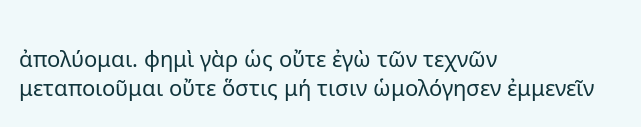ἀπολύομαι. φημὶ γὰρ ὡς οὔτε ἐγὼ τῶν τεχνῶν μεταποιοῦμαι οὔτε ὅστις μή τισιν ὡμολόγησεν ἐμμενεῖν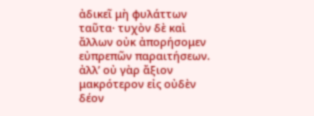ἀδικεῖ μὴ φυλάττων ταῦτα· τυχὸν δὲ καὶ ἄλλων οὐκ ἀπορήσομεν εὐπρεπῶν παραιτήσεων. ἀλλ’ οὐ γὰρ ἄξιον μακρότερον εἰς οὐδὲν δέον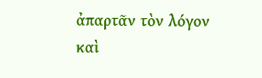ἀπαρτᾶν τὸν λόγον καὶ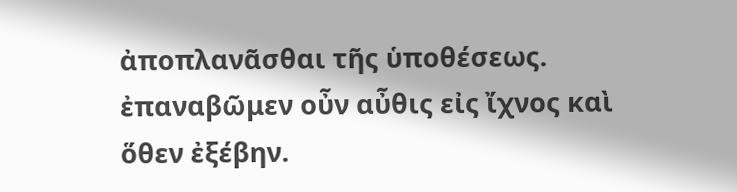ἀποπλανᾶσθαι τῆς ὑποθέσεως. ἐπαναβῶμεν οὖν αὖθις εἰς ἴχνος καὶ ὅθεν ἐξέβην.